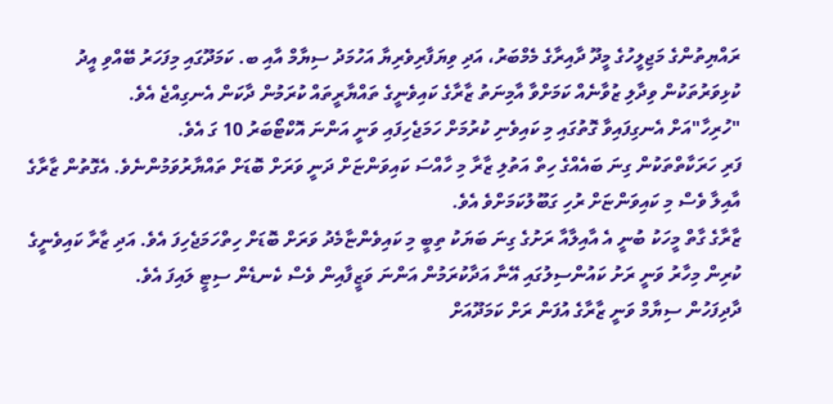ރައްޔިތުންގެ މަޖިލީހުގެ މީދޫ ދާއިރާގެ މެމްބަރު، އަދި ވިޔަފާރިވެރިޔާ އަހުމަދު ސިޔާމް އާއި ބ. ކަމަދޫގައި މިފަހަރު ބޭއްވި އީދު ކުޅިވަރުތަކުން ވިދާލި ޒުވާނެއް ކަމަށްވާ އާމިނަތު ޒާރާގެ ކައިވެނީގެ ތައްޔާރީތައް ކުރަމުން ދާކަން އެނގިއްޖެ އެވެ.
"ހުރިހާ"އަށް އެނގިފައިވާ ގޮތުގައި މި ކައިވެނި ކުރުމަށް ހަމަޖެހިފައި ވަނީ އަންނަ އޮކްޓޯބަރު 10 ގަ އެވެ.
ފަރި ހަރަކާތްތަކުން ގިނަ ބައެއްގެ ހިތް އަތުލި ޒާރާ މި ހާއްސަ ކައިވަންޏަށް ދަނީ ވަރަށް ބޮޑަށް ތައްޔާރުވަމުންނެވެ. އެގޮތުން ޒާރާގެ އާއިލާ ވެސް މި ކައިވަންޏަށް ރުހި ގަބޫލުކަމަށްވެ އެވެ.
ޒާރާގެ ގާތް މީހަކު ބުނީ އެ އާއިލާއާ ރަށުގެ ގިނަ ބަޔަކު ތިބީ މި ކައިވެންޏާމެދު ވަރަށް ބޮޑަށް ހިތްހަމަޖެހިފަ އެވެ. އަދި ޒާރާ ކައިވެނީގެ ކުރިން މިހާރު ވަނީ ރަށު ކައުންސިލުގައި އޭނާ އަދާކުރަމުން އަންނަ ވަޒީފާއިން ވެސް ކެނޑެން ސިޓީ ލައިފަ އެވެ.
ދާދިފަހުން ސިޔާމް ވަނީ ޒާރާގެ އުފަން ރަށް ކަމަދޫއަށް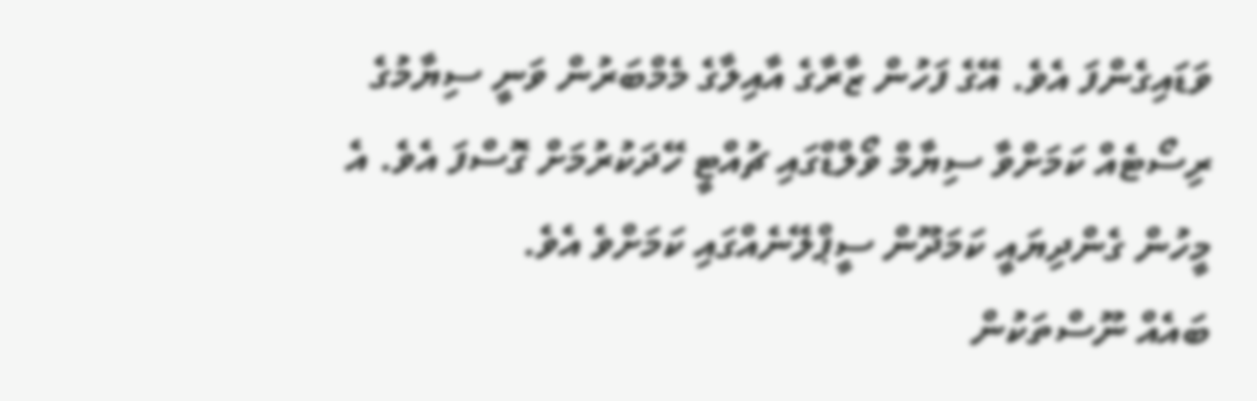ވަޑައިގެންފަ އެވެ. އޭގެ ފަހުން ޒާރާގެ އާއިލާގެ މެމްބަރުން ވަނީ ސިޔާމުގެ ރިސޯޓެއް ކަމަށްވާ ސިޔާމް ވޯލްޑްގައި ޗުއްޓީ ހޭދަކުރުމަށް ގޮސްފަ އެވެ. އެ މީހުން ގެންދިޔައީ ކަމަދޫން ސީޕްލޭނެއްގައި ކަމަށްވެ އެވެ.
ބައެއް ނޫސްތަކުން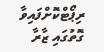ރިޕޯޓްކޮށްފައިވާ ގޮތުގައި ޒާރާ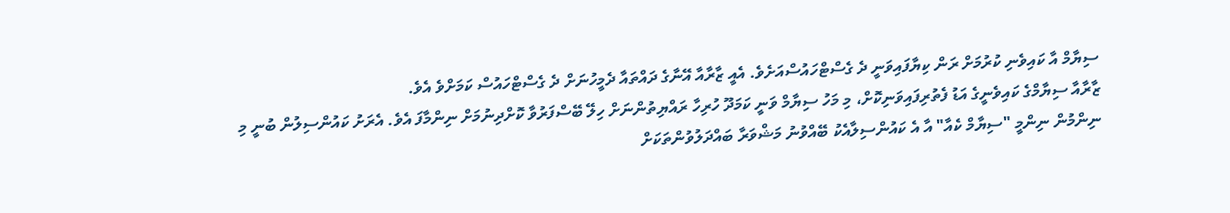ސިޔާމް އާ ކައިވެނި ކުރުމަށް ރަން ކިޔާފައިވަނީ ދެ ގެސްޓްހައުސްއަށެވެ. އެއީ ޒާރާއާ އޭނާގެ ދައްތައާ ދެމީހުނަށް ދެ ގެސްޓްހައުސް ކަމަށްވެ އެވެ.
ޒާރާއާ ސިޔާމްގެ ކައިވެނީގެ އަޑު ފެތުރިފައިވަނިކޮށް، މި މަހު ސިޔާމް ވަނީ ކަމަދޫ ހުރިހާ ރައްޔިތުންނަށް ހިލޭ ބޭސްފަރުވާ ކޮށްދިނުމަށް ނިންމާފަ އެވެ. އެރަށު ކައުންސިލުން ބުނީ މި ނިންމުން ނިންމީ "ސިޔާމް ކެއާ" އާ އެ ކައުންސިލާއެކު ބޭއްވުނު މަޝްވަރާ ބައްދަލުވުންތަކަށް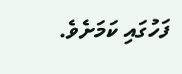ފަހުގައި ކަމަށެވެ.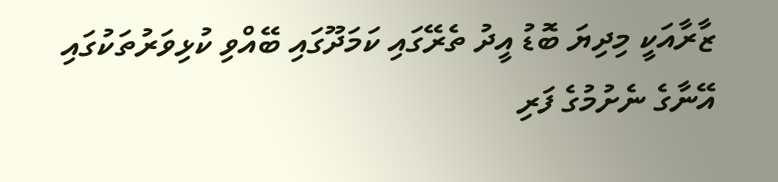ޒާރާއަކީ މިދިޔަ ބޮޑު އީދު ތެރޭގައި ކަމަދޫގައި ބޭއްވި ކުޅިވަރުތަކުގައި އޭނާގެ ނެށުމުގެ ފަރި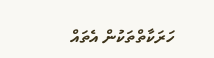ހަރަކާތްތަކުން އެތައް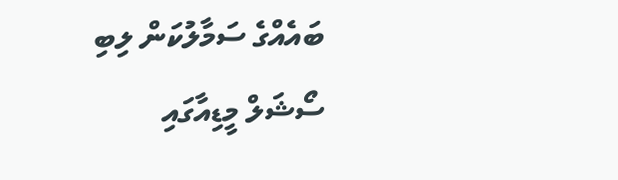ބައެއްގެ ސަމާލުކަން ލިބި ސޯޝަލް މީޑިއާގައި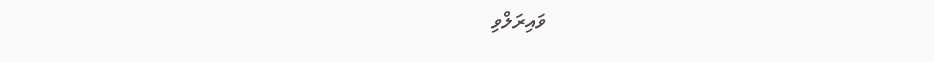ވައިރަލްވި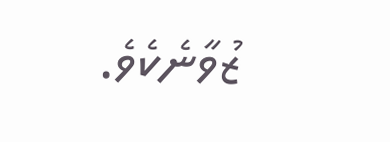ޒުވާނެކެވެ.